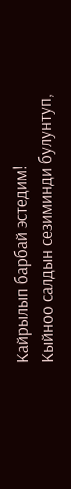Кайрылып барбай эстедим!
Кыйноо салдын сезиминди булунтуп,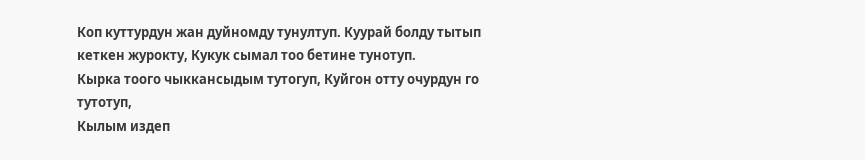Коп куттурдун жан дуйномду тунултуп. Куурай болду тытып кеткен журокту, Кукук сымал тоо бетине тунотуп.
Кырка тоого чыккансыдым тутогуп, Куйгон отту очурдун го тутотуп,
Кылым издеп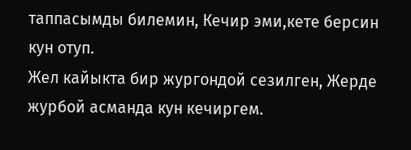таппасымды билемин, Кечир эми,кете берсин кун отуп.
Жел кайыкта бир жургондой сезилген, Жерде журбой асманда кун кечиргем.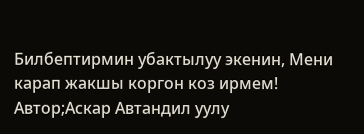Билбептирмин убактылуу экенин, Мени карап жакшы коргон коз ирмем! Автор;Аскар Автандил уулу